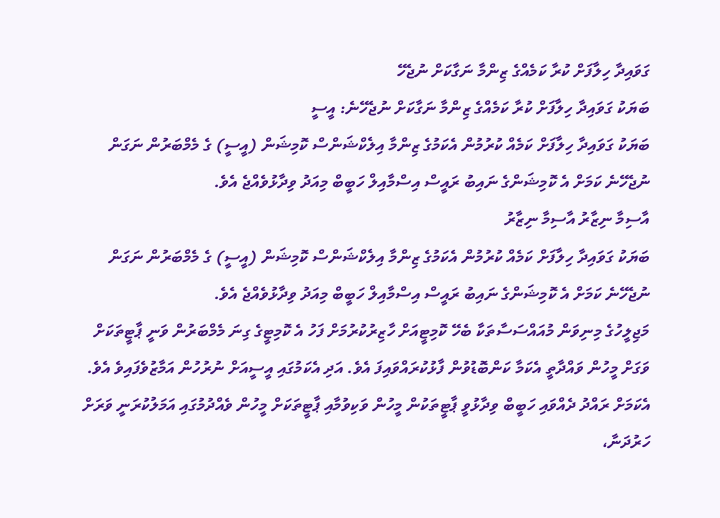ގަވައިދާ ހިލާފަށް ކުރާ ކަމެއްގެ ޒިންމާ ނަގާކަށް ނުޖެހޭ
ބަޔަކު ގަވައިދާ ހިލާފަށް ކުރާ ކަމެއްގެ ޒިންމާ ނަގާކަށް ނުޖެހޭނެ: އީސީ
ބަޔަކު ގަވައިދާ ހިލާފަށް ކަމެއް ކުރުމުން އެކަމުގެ ޒިންމާ އިލެކްޝަންސް ކޮމިޝަން (އީސީ) ގެ މެމްބަރުން ނަގަން ނުޖެހޭނެ ކަމަށް އެ ކޮމިޝަންގެ ނައިބު ރައީސް އިސްމާއިލް ހަބީބް މިއަދު ވިދާޅުވެއްޖެ އެވެ.
އާސިމާ ނިޒާރު އާސިމާ ނިޒާރު
ބަޔަކު ގަވައިދާ ހިލާފަށް ކަމެއް ކުރުމުން އެކަމުގެ ޒިންމާ އިލެކްޝަންސް ކޮމިޝަން (އީސީ) ގެ މެމްބަރުން ނަގަން ނުޖެހޭނެ ކަމަށް އެ ކޮމިޝަންގެ ނައިބު ރައީސް އިސްމާއިލް ހަބީބް މިއަދު ވިދާޅުވެއްޖެ އެވެ.
މަޖިލީހުގެ މިނިވަން މުއައްސަސާތަކާ ބެހޭ ކޮމިޓީއަށް ހާޒިރުކުރުމަށް ފަހު އެ ކޮމިޓީގެ ގިނަ މެމްބަރުން ވަނީ ޕާޓީތަކަށް ވަގަށް މީހުން ވައްދާތީ އެކަމާ ކަންބޮޑުވުން ފާޅުކުރައްވައިފަ އެވެ. އަދި އެކަމުގައި އީސީއަށް ނުރުހުން އަމާޒުވެފައިވެ އެވެ.
އެކަމަށް ރައްދު ދެއްވައި ހަބީބް ވިދާޅުވީ ޕާޓީތަކުން މީހުން ވަކިވުމާއި ޕާޓީތަކަށް މީހުން ވެއްދުމުގައި އަމަލުކުރަނީ ވަރަށް ހަރުދަނާ،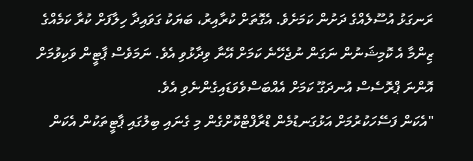ރަނގަޅު އުސޫލެއްގެ ދަށުން ކަމަށެވެ. އެގޮތަށް ކުރާއިރު، ބަޔަކު ގަވައިދާ ހިލާފަށް ކުރާ ކަމެއްގެ ޒިންމާ އެ ކޮމިޝަނުން ނަގަން ނުޖެހޭނެ ކަމަށް އޭނާ ވިދާޅުވި އެވެ. ނަމަވެސް ޕާޓީން ވަކިވުމަށް އޮންނަ ޕްރޮސެސް އުނދަގޫ ކަމަށް އެއްބަސްވެވަޑައިގެންނެވި އެވެ.
"އެކަން ފަސޭހަކުރުމަށް އަޅުގަނޑުމެން ޑްރާފްޓްކޮށްގެން މި ގެނައި ބިލުގައި ޕާޓީތަކުން އެކަން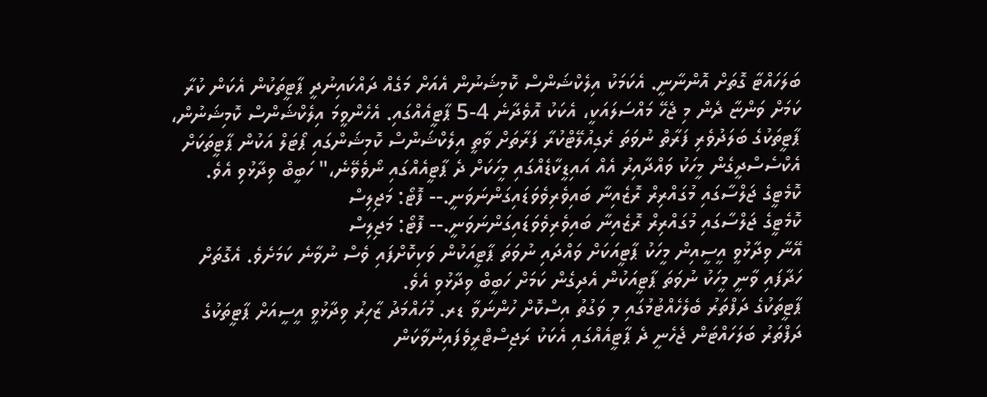ބަލަހައްޓާ ގޮތަށް އޮންނާނީ. އެކަމަކު އިލެކްޝަންސް ކޮމިޝަނުން އެއަށް މަގެއް ދައްކައިނުދީ ޕާޓީތަކުން އެކަން ކުރާ ކަމަށް ވަންޏާ ދެން މި ޖެހޭ މައްސަލައަކީ، އެކަކު އޮވެދާނެ 4-5 ޕާޓީއެއްގައި. އެހެންވީމަ އިލެކްޝަންސް ކޮމިޝަނުން، ޕާޓީތަކުގެ ބަލަދުވެރި ފަރާތް ނުވަތަ ރެގިއުލޭޓްކުރާ ފަރާތަށް ވާތީ އިލެކްޝަންސް ކޮމިޝަންގައި ޕޯޓަލް އަކުން ޕާޓީތަކަށް އެކްސެސްދީގެން މީހަކު ވައްދާއިރު އެއް އައިޑީކާޑެއްގައި މީހަކަށް ދެ ޕާޓީއެއްގައި ނޯވެވޭނެ،" ހަބީބް ވިދާޅުވި އެވެ.
ކޮމެޓީގެ ޖަލްސާގައި މުގައްރިރް ރޮޒެއިނާ ބައިވެރިވެވަޑައިގަންނަވަނީ.-- ފޮޓޯ: މަޖިލިސް
ކޮމެޓީގެ ޖަލްސާގައި މުގައްރިރް ރޮޒެއިނާ ބައިވެރިވެވަޑައިގަންނަވަނީ.-- ފޮޓޯ: މަޖިލިސް
އޭނާ ވިދާޅުވީ އީސީއިން މީހަކު ޕާޓީއަކަށް ވައްދައި ނުވަތަ ޕާޓީއަކުން ވަކިކޮށްފައި ވެސް ނުވާނެ ކަމަށެވެ. އެގޮތަށް ހަދާފައި ވާނީ މީހަކު ނުވަތަ ޕާޓީއަކުން އެދިގެން ކަމަށް ހަބީބް ވިދާޅުވި އެވެ.
ޕާޓީތަކުގެ ދަފްތަރު ބެލެހެއްޓުމުގައި މި ވަގުތު އިސްކޮށް ހުންނަވާ ޑރ. މުހައްމަދު ޒާހިރު ވިދާޅުވީ އީސީއަށް ޕާޓީތަކުގެ ދަފްތަރު ބަލަހައްޓަން ޖެހެނީ ދެ ޕާޓީއެއްގައި އެކަކު ރަޖިސްޓްރީވެފައިނުވާކަން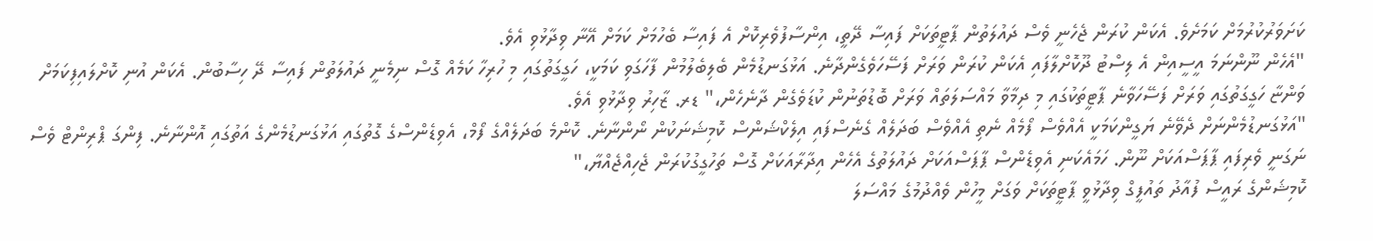ކަށަވަރުކުރުމަށް ކަމަށެވެ. އެކަން ކުރަން ޖެހެނީ ވެސް ދައުލަތުން ޕާޓީތަކަށް ފައިސާ ދޭތީ، އިންސާފުވެރިކޮށް އެ ފައިސާ ބެހުމަށް ކަމަށް އޭނާ ވިދާޅުވި އެވެ.
"އެހެން ނޫންނަމަ އީސީއިން އެ ލިސްޓު ދޫކޮށްލާފައި އެކަން ކުރަން ވަރަށް ފަސޭހަވެގެންދާނެ. އަޅުގަނޑުމެން ބެލިބެލުމުން ފާހަގަވި ކަމަކީ، ހަގީގަތުގައި މި ހުރިހާ ކަމެއް ގޮސް ނިމެނީ ދައުލަތުން ފައިސާ ދޭ ހިސާބުން. އެކަން އުނި ކޮށްލައިފިކަމަށް ވަންޏާ ހަގީގަތުގައި ވަރަށް ފަސޭހަވާނެ ޕާޓީތަކުގައި މި ދިމާވާ މައްސަލަތައް ވަރަށް ބޮޑުތަނުން ކުޑަވެގެން ދާނެހެން،" ޑރ. ޒާހިރު ވިދާޅުވި އެވެ.
"އަޅުގަނޑުމެންނަށް ދެވޭނެ ޔަގީންކަމަކީ އެއްވެސް ފޯމެއް ނެތި އެއްވެސް ބަދަލެއް ގެނެސްފައި އިލެކްޝަންސް ކޮމިޝަނަކުން ނޯންނާނެ. ކޮންމެ ބަދަލެއްގެ ފޯމް، އެވިޑެންސްގެ ގޮތުގައި އަޅުގަނޑުމެންގެ އަތުގައި އޮންނާނެ. ފިންގަ ޕްރިންޓް ވެސް ނަގަނީ ވެރިފައި ޕާޕަސްއަކަށް ނޫން. ހަމައެކަނި އެވިޑެންސް ޕާޕަސްއަކަށް ދައުލަތުގެ އެހެން އިދާރާއަކަށް ގޮސް ތަހުގީގުކުރަން ޖެހިއްޖެއްޔާ،"
ކޮމިޝަންގެ ރައީސް ފުއާދު ތައުފީގް ވިދާޅުވީ ޕާޓީތަކަށް ވަގަށް މީހުން ވެއްދުމުގެ މައްސަލަ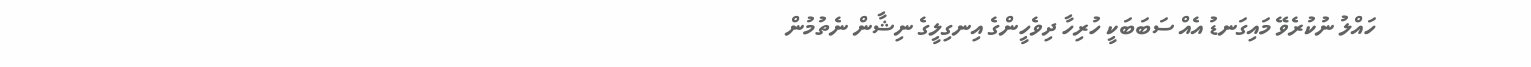ހައްލު ނުކުރެވޭ މައިގަނޑު އެއް ސަބަބަކީ ހުރިހާ ދިވެހީންގެ އިނގިލީގެ ނިޝާން ނެތުމުން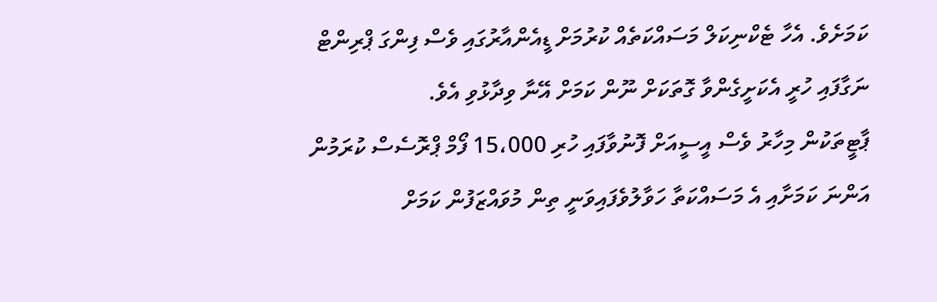ކަމަށެވެ. އެހާ ޓެކްނިކަލް މަސައްކަތެއް ކުރުމަށް ޑީއެންއާރުގައި ވެސް ފިންގަ ޕްރިންޓް ނަގާފައި ހުރީ އެކަށީގެންވާ ގޮތަކަށް ނޫން ކަމަށް އޭނާ ވިދާޅުވި އެވެ.
ޕާޓީތަކުން މިހާރު ވެސް އީސީއަށް ފޮނުވާފައި ހުރި 15،000 ފޯމް ޕްރޮސެސް ކުރަމުން އަންނަ ކަމަށާއި އެ މަސައްކަތާ ހަވާލުވެފައިވަނީ ތިން މުވައްޒަފުން ކަމަށް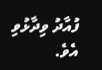ފުއާދު ވިދާޅުވި އެވެ.